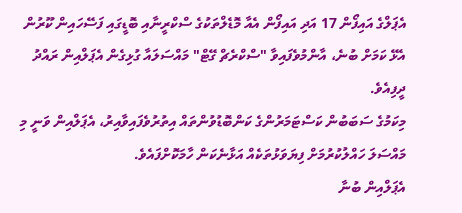އެޕަލްގެ އައިފޯން 17 އަދި އައިފޯން އެއާ މޮޑެލްތަކުގެ ސްކްރީނާއި ބޮޑީގައި ފަސޭހައިން ކޫރުން އެޅޭ ކަމަށް ބުނެ، އާންމުވެފައިވާ "ސްކްރެޗް ގޭޓް" މައްސަލައާ ގުޅިގެން އެޕަލްއިން ރައްދު ދީފިއެވެ.
މިކަމުގެ ސަބަބުން ކަސްޓަމަރުންގެ ކަންބޮޑުވުންތައް އިތުރުވެފައިވާއިރު، އެޕަލްއިން ވަނީ މި މައްސަލަ ހައްލުކުރުމަށް ފިޔަވަޅުތަކެއް އަޅާނެކަން ހާމަކޮށްފައެވެ.
އެޕަލްއިން ބުނާ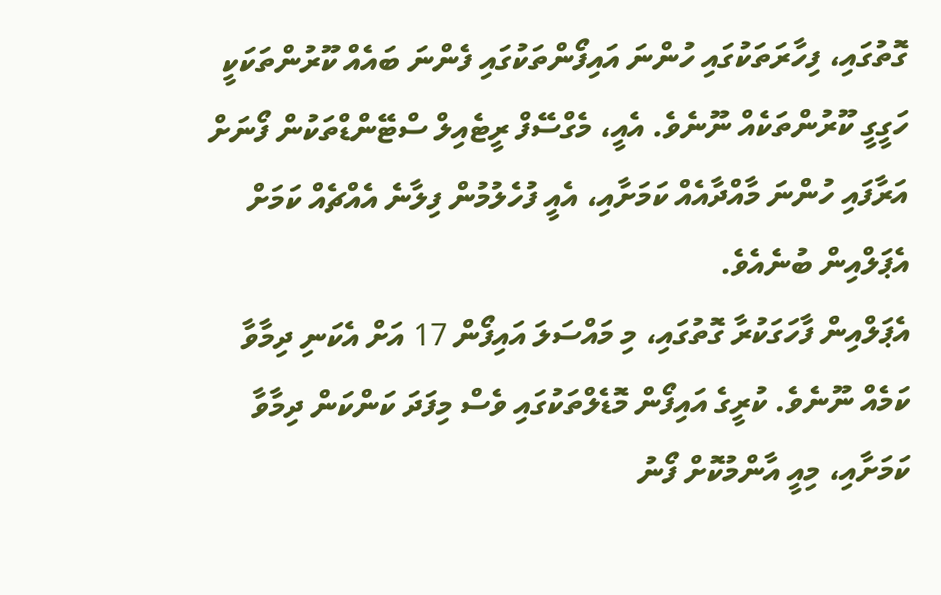ގޮތުގައި، ފިހާރަތަކުގައި ހުންނަ އައިފޯންތަކުގައި ފެންނަ ބައެއް ކޫރުންތަކަކީ ހަގީގީ ކޫރުންތަކެއް ނޫނެވެ. އެއީ، މެގްސޭފް ރީޓެއިލް ސްޓޭންޑްތަކުން ފޯނަށް އަރާފައި ހުންނަ މާއްދާއެއް ކަމަށާއި، އެއީ ފުހެލުމުން ފިލާނެ އެއްޗެއް ކަމަށް އެޕަލްއިން ބުނެއެވެ.
އެޕަލްއިން ފާހަގަކުރާ ގޮތުގައި، މި މައްސަލަ އައިފޯން 17 އަށް އެކަނި ދިމާވާ ކަމެއް ނޫނެވެ. ކުރީގެ އައިފޯން މޮޑެލްތަކުގައި ވެސް މިފަދަ ކަންކަން ދިމާވާ ކަމަށާއި، މިއީ އާންމުކޮށް ފޯނު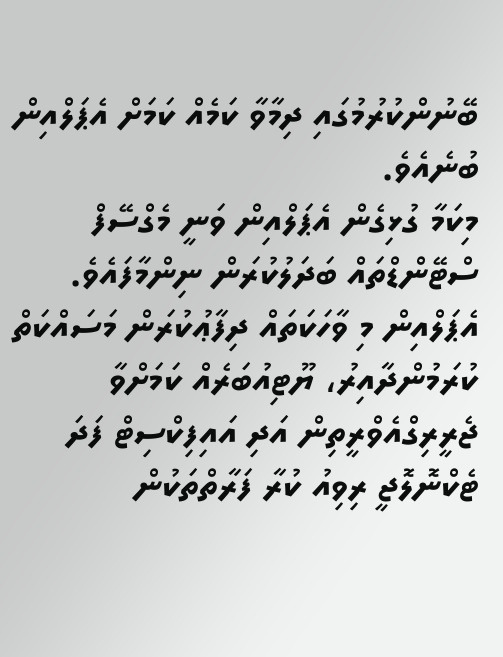ބޭނުންކުރުމުގައި ދިމާވާ ކަމެއް ކަމަށް އެޕަލްއިން ބުނެއެވެ.
މިކަމާ ގުޅިގެން އެޕަލްއިން ވަނީ މެގްސޭފް ސްޓޭންޑްތައް ބަދަލުކުރަން ނިންމާފައެވެ.
އެޕަލްއިން މި ވާހަކަތައް ދިފާޢުކުރަން މަސައްކަތް ކުރަމުންދާއިރު، ޔޫޓިއުބަރެއް ކަމަށްވާ ޖެރީރިގްއެވްރީތިން އަދި އައިފިކްސިޓް ފަދަ ޓެކްނޮލޮޖީ ރިވިއު ކުރާ ފަރާތްތަކުން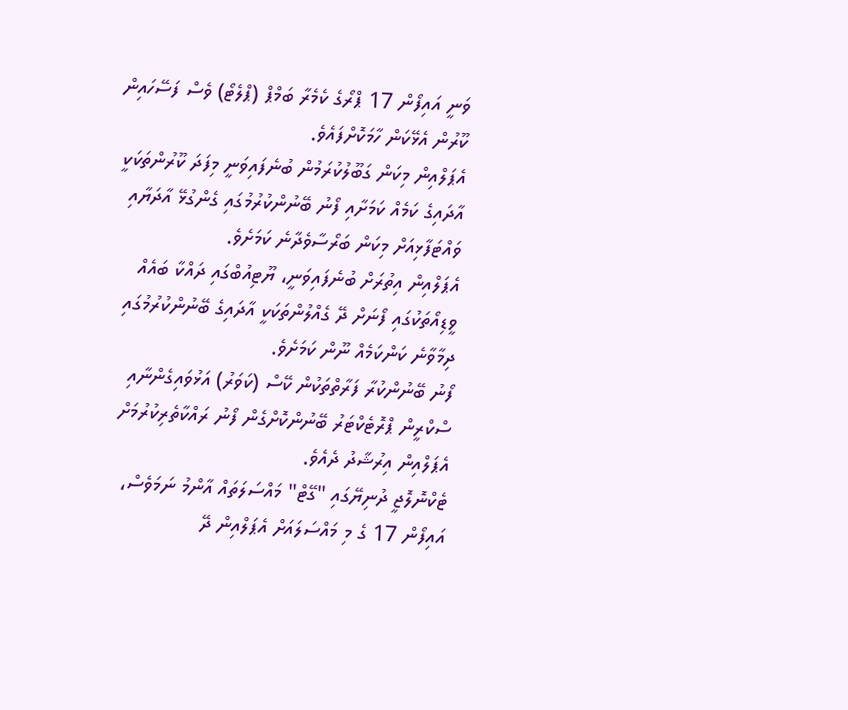ވަނީ އައިފޯން 17 ޕްރޯގެ ކެމެރާ ބަމްޕް (ޕްލެޓޯ) ވެސް ފަސޭހައިން ކޫރުން އެޅޭކަން ހާމަކޮށްފައެވެ.
އެޕަލްއިން މިކަން ގަބޫލުކުރަމުން ބުނެފައިވަނީ މިފަދަ ކޫރުންތަކަކީ އާދައިގެ ކަމެއް ކަމަށާއި ފޯނު ބޭނުންކުރުމުގައި ގެންގުޅޭ އާދަޔާއި ވައްޓަފާޅިއަށް މިކަން ބަރޯސާވެދާނެ ކަމަށެވެ.
އެޕަލްއިން އިތުރަށް ބުނެފައިވަނީ، ޔޫޓިއުބްގައި ދައްކާ ބައެއް ވީޑިއޯތަކުގައި ފޯނަށް ދޭ ގެއްލުންތަކަކީ އާދައިގެ ބޭނުންކުރުމުގައި ދިމާވާނެ ކަންކަމެއް ނޫން ކަމަށެވެ.
ފޯނު ބޭނުންކުރާ ފަރާތްތަކުން ކޭސް (ކަވަރު) އަޅުވައިގެންނާއި ސްކްރީން ޕްރޮޓެކްޓަރު ބޭނުންކޮށްގެން ފޯނު ރައްކާތެރިކުރުމަށް އެޕަލްއިން އިރުޝާދު ދެއެވެ.
ޓެކްނޮލޮޖީ ދުނިޔޭގައި "ގޭޓް" މައްސަލަތައް އާންމު ނަމަވެސް، އައިފޯން 17 ގެ މި މައްސަލައަށް އެޕަލްއިން ދޭ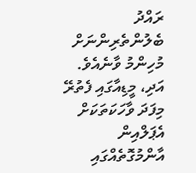ރައްދު ބެލުންތެރިންނަށް މުހިންމު ވާނެއެވެ. އަދި، މީޑިއާގައި ފެތުރޭ މިފަދަ ވާހަކަތަކަށް އެޕަލްއިން އާންމުގޮތެއްގައި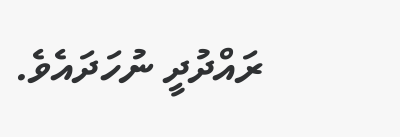ރައްދުދީ ނުހަދައެވެ.